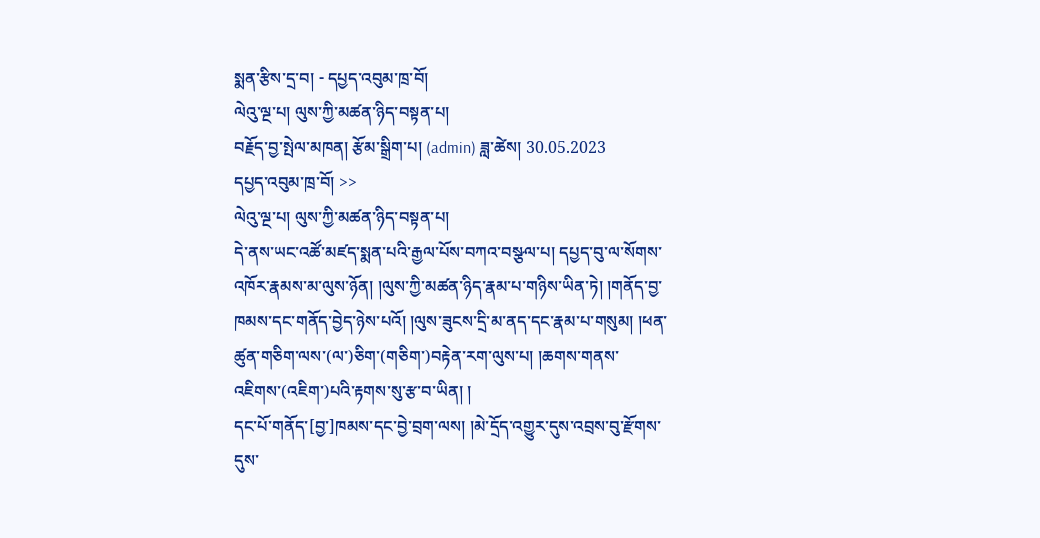སྨན་རྩིས་དྲ་བ། - དཔྱད་འབུམ་ཁྲ་བོ།
ལེའུ་ལྔ་པ། ལུས་ཀྱི་མཚན་ཉིད་བསྟན་པ།
བརྗོད་བྱ་སྤེལ་མཁན། རྩོམ་སྒྲིག་པ། (admin) ཟླ་ཚེས། 30.05.2023
དཔྱད་འབུམ་ཁྲ་བོ། >>
ལེའུ་ལྔ་པ། ལུས་ཀྱི་མཚན་ཉིད་བསྟན་པ།
དེ་ནས་ཡང་འཚོ་མཛད་སྨན་པའི་རྒྱལ་པོས་བཀའ་བསྩལ་པ། དཔྱད་བུ་ལ་སོགས་འཁོར་རྣམས་མ་ལུས་ཉོན། །ལུས་ཀྱི་མཚན་ཉིད་རྣམ་པ་གཉིས་ཡིན་ཏེ། །གནོད་བྱ་ཁམས་དང་གནོད་བྱེད་ཉེས་པའོ། །ལུས་ཟུངས་དྲི་མ་ནད་དང་རྣམ་པ་གསུམ། །ཕན་ཚུན་གཅིག་ལས་(ལ་)ཅིག་(གཅིག་)བརྟེན་རག་ལུས་པ། །ཆགས་གནས་འཇིགས་(འཇིག་)པའི་རྟགས་སུ་རྩ་བ་ཡིན། །
དང་པོ་གནོད་[བྱ་]ཁམས་དང་བྱེ་བྲག་ལས། །མེ་དྲོད་འགྱུར་དུས་འབྲས་བུ་རྫོགས་དུས་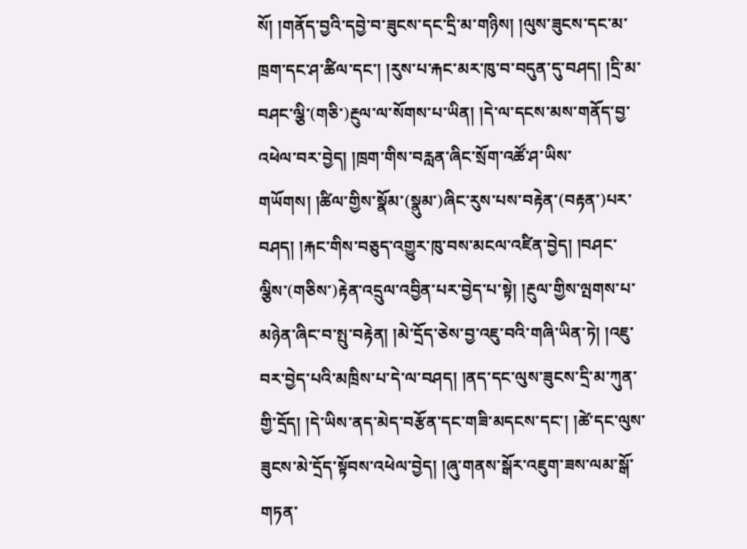སོ། །གནོད་བྱའི་དབྱེ་བ་ཟུངས་དང་དྲི་མ་གཉིས། །ལུས་ཟུངས་དང་མ་ཁྲག་དང་ཤ་ཚིལ་དང་། །རུས་པ་རྐང་མར་ཁུ་བ་བདུན་དུ་བཤད། །དྲི་མ་བཤང་ལྕི་(གཅི་)རྔུལ་ལ་སོགས་པ་ཡིན། །དེ་ལ་དངས་མས་གནོད་བྱ་འཕེལ་བར་བྱེད། །ཁྲག་གིས་བརླན་ཞིང་སྲོག་འཚོ་ཤ་ཡིས་གཡོགས། །ཚིལ་གྱིས་སྣོམ་(སྣུམ་)ཞིང་རུས་པས་བརྟེན་(བརྟན་)པར་བཤད། །རྐང་གིས་བཅུད་འགྱུར་ཁུ་བས་མངལ་འཛིན་བྱེད། །བཤང་ལྕིས་(གཅིས་)རྟེན་འདྲུལ་འབྱིན་པར་བྱེད་པ་སྟེ། །རྔུལ་གྱིས་ལྤགས་པ་མཉེན་ཞིང་བ་སྤུ་བརྟེན། །མེ་དྲོད་ཅེས་བྱ་འཇུ་བའི་གཞི་ཡིན་ཏེ། །འཇུ་བར་བྱེད་པའི་མཁྲིས་པ་དེ་ལ་བཤད། །ནད་དང་ལུས་ཟུངས་དྲི་མ་ཀུན་གྱི་དྲོད། །དེ་ཡིས་ནད་མེད་བརྩོན་དང་གཟི་མདངས་དང་། །ཚེ་དང་ལུས་ཟུངས་མེ་དྲོད་སྟོབས་འཕེལ་བྱེད། །ཞུ་གནས་སྒོར་འཇུག་ཟས་ལམ་སྒོ་གཏན་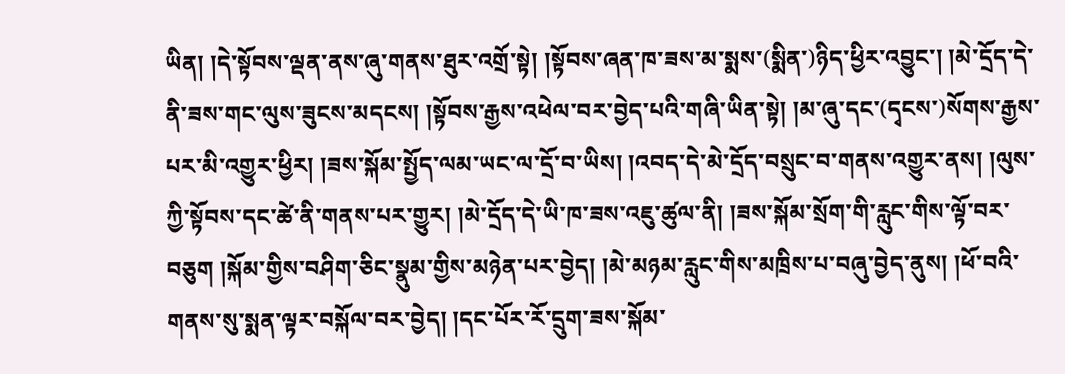ཡིན། །དེ་སྟོབས་ལྡན་ནས་ཞུ་གནས་ཐུར་འགྲོ་སྟེ། །སྟོབས་ཞན་ཁ་ཟས་མ་སྨས་(སྨིན་)ཉིད་ཕྱིར་འབྱུང་། །མེ་དྲོད་དེ་ནི་ཟས་གང་ལུས་ཟུངས་མདངས། །སྟོབས་རྒྱས་འཕེལ་བར་བྱེད་པའི་གཞི་ཡིན་སྟེ། །མ་ཞུ་དང་(དྭངས་)སོགས་རྒྱས་པར་མི་འགྱུར་ཕྱིར། །ཟས་སྐོམ་སྤྱོད་ལམ་ཡང་ལ་དྲོ་བ་ཡིས། །འབད་དེ་མེ་དྲོད་བསྲུང་བ་གནས་འགྱུར་ནས། །ལུས་ཀྱི་སྟོབས་དང་ཚེ་ནི་གནས་པར་གྱུར། །མེ་དྲོད་དེ་ཡི་ཁ་ཟས་འཇུ་ཚུལ་ནི། །ཟས་སྐོམ་སྲོག་གི་རླུང་གིས་ལྟོ་བར་བཅུག །སྐོམ་གྱིས་བཤིག་ཅིང་སྣུམ་གྱིས་མཉེན་པར་བྱེད། །མེ་མཉམ་རླུང་གིས་མཁྲིས་པ་བཞུ་བྱེད་ནུས། །ཕོ་བའི་གནས་སུ་སྨན་ལྟར་བསྐོལ་བར་བྱེད། །དང་པོར་རོ་དྲུག་ཟས་སྐོམ་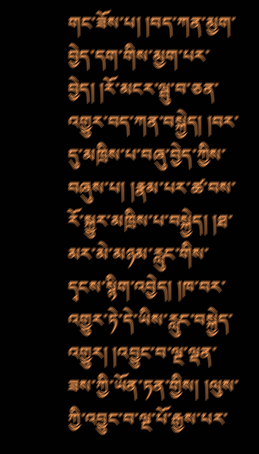གང་ཟོས་པ། །བད་ཀན་མྱག་བྱེད་དག་གིས་མྱག་པར་བྱེད། །རོ་མངར་ལྦུ་བ་ཅན་འགྱུར་བད་ཀན་བསྐྱེད། །བར་དུ་མཁྲིས་པ་བཞུ་བྱེད་ཀྱིས་བཞུས་པ། །རྣམ་པར་ཚ་བས་རོ་སྐྱུར་མཁྲིས་པ་བསྐྱེད། །ཐ་མར་མེ་མཉམ་རླུང་གིས་དྭངས་སྙིག་འབྱེད། །ཁ་བར་འགྱུར་ཏེ་དེ་ཡིས་རླུང་བསྐྱེད་འགྱུར། །འབྱུང་བ་ལྔ་ལྡན་ཟས་ཀྱི་ཡོན་ཏན་གྱིས། །ལུས་ཀྱི་འབྱུང་བ་ལྔ་པོ་རྒྱས་པར་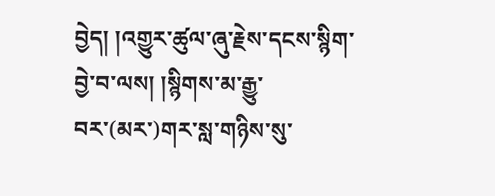བྱེད། །འགྱུར་ཚུལ་ཞུ་རྗེས་དངས་སྙིག་བྱེ་བ་ལས། །སྙིགས་མ་རྒྱུ་བར་(མར་)གར་སླ་གཉིས་སུ་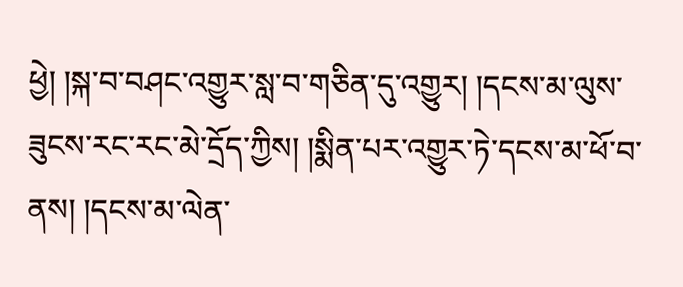ཕྱེ། །སྐ་བ་བཤང་འགྱུར་སླ་བ་གཅིན་དུ་འགྱུར། །དངས་མ་ལུས་ཟུངས་རང་རང་མེ་དྲོད་ཀྱིས། །སྨིན་པར་འགྱུར་ཏེ་དངས་མ་ཕོ་བ་ནས། །དངས་མ་ལེན་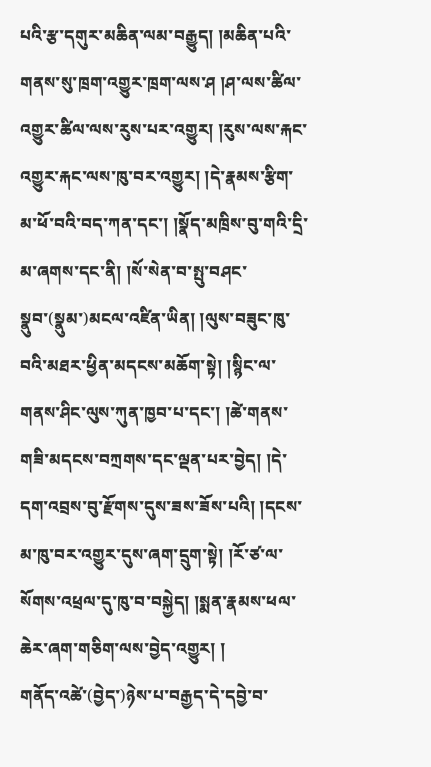པའི་རྩ་དགུར་མཆིན་ལམ་བརྒྱུད། །མཆིན་པའི་གནས་སུ་ཁྲག་འགྱུར་ཁྲག་ལས་ཤ །ཤ་ལས་ཚིལ་འགྱུར་ཚིལ་ལས་རུས་པར་འགྱུར། །རུས་ལས་རྐང་འགྱུར་རྐང་ལས་ཁུ་བར་འགྱུར། །དེ་རྣམས་རྩིག་མ་ཕོ་བའི་བད་ཀན་དང་། །སྣོད་མཁྲིས་བུ་གའི་དྲི་མ་ཞགས་དང་ནི། །སོ་སེན་བ་སྤུ་བཤང་སྣུབ་(སྣུམ་)མངལ་འཛིན་ཡིན། །ལུས་བཟུང་ཁུ་བའི་མཐར་ཕྱིན་མདངས་མཆོག་སྟེ། །སྙིང་ལ་གནས་ཤིང་ལུས་ཀུན་ཁྱབ་པ་དང་། །ཚེ་གནས་གཟི་མདངས་བཀྲགས་དང་ལྡན་པར་བྱེད། །དེ་དག་འབྲས་བུ་རྫོགས་དུས་ཟས་ཟོས་པའི། །དངས་མ་ཁུ་བར་འགྱུར་དུས་ཞག་དྲུག་སྟེ། །རོ་ཙ་ལ་སོགས་འཕྲལ་དུ་ཁུ་བ་བསྐྱེད། །སྨན་རྣམས་ཕལ་ཆེར་ཞག་གཅིག་ལས་བྱེད་འགྱུར། །
གནོད་འཚེ་(བྱེད་)ཉེས་པ་བརྒྱད་དེ་དབྱེ་བ་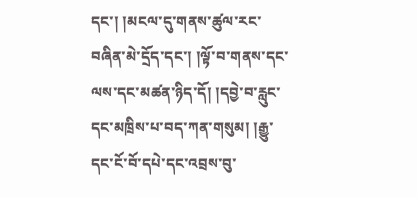དང་། །མངལ་དུ་གནས་ཚུལ་རང་བཞིན་མེ་དྲོད་དང་། །ལྟོ་བ་གནས་དང་ལས་དང་མཚན་ཉིད་དོ། །དབྱེ་བ་རླུང་དང་མཁྲིས་པ་བད་ཀན་གསུམ། །རྒྱུ་དང་ངོ་བོ་དཔེ་དང་འབྲས་བུ་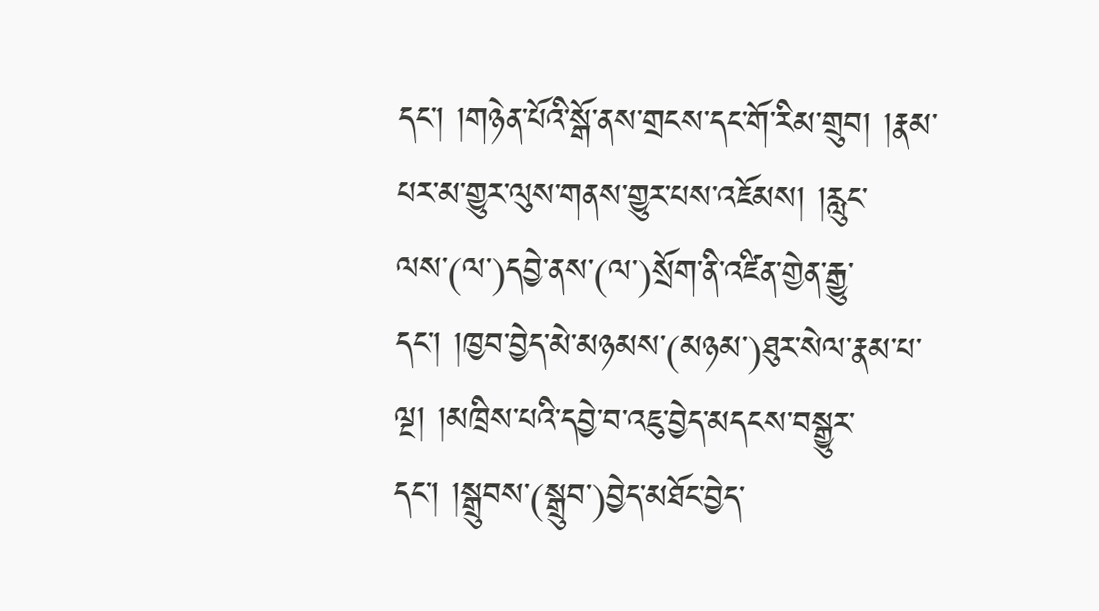དང་། །གཉེན་པོའི་སྒོ་ནས་གྲངས་དང་གོ་རིམ་གྲུབ། །རྣམ་པར་མ་གྱུར་ལུས་གནས་གྱུར་པས་འཇོམས། །རླུང་ལས་(ལ་)དབྱེ་ནས་(ལ་)སྲོག་ནི་འཛིན་གྱེན་རྒྱུ་དང་། །ཁྱབ་བྱེད་མེ་མཉམས་(མཉམ་)ཐུར་སེལ་རྣམ་པ་ལྔ། །མཁྲིས་པའི་དབྱེ་བ་འཇུ་བྱེད་མདངས་བསྒྱུར་དང་། །སྒྲུབས་(སྒྲུབ་)བྱེད་མཐོང་བྱེད་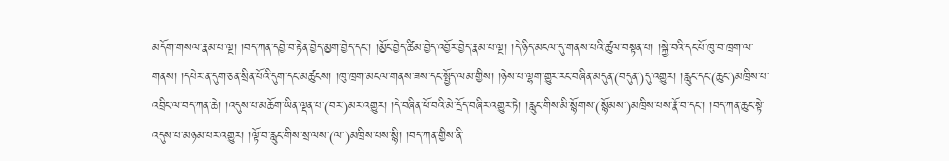མདོག་གསལ་རྣམ་པ་ལྔ། །བད་ཀན་དབྱེ་བ་རྟེན་བྱེད་མྱག་བྱེད་དང་། །མྱོང་བྱེད་ཚིམ་བྱེད་འབྱོར་བྱེད་རྣམ་པ་ལྔ། །དེ་ཉིད་མངལ་དུ་གནས་པའི་ཚུལ་བསྟན་པ། །སྐྱེ་བའི་དང་པོ་ཁུ་བ་ཁྲག་ལ་གནས། །དཔེར་ན་དུག་ཅན་སྲིན་པོའི་དུག་དང་མཚུངས། །ཁུ་ཁྲག་མངལ་གནས་ཟས་དང་སྤྱོད་ལམ་གྱིས། །ཉེས་པ་ལྷག་གྱུར་རང་བཞིན་མདུན་(བདུན་)དུ་འགྱུར། །རླུང་དང་(ཆུང་)མཁྲིས་པ་འབྲིང་ལ་བད་ཀན་ཆེ། །འདུས་པ་མཆོག་ཡིན་ལྡན་པ་(བར་)མར་འགྱུར། །དེ་བཞིན་ཕོ་བའི་མེ་དྲོད་བཞིར་འགྱུར་ཏེ། །རླུང་གིས་མི་སྙོགས་(སྙོམས་)མཁྲིས་པས་རྣོ་བ་དང་། །བད་ཀན་ཆུང་སྟེ་འདུས་པ་མཉམ་པར་འགྱུར། །ལྟོ་བ་རླུང་གིས་སྲ་ལས་(ལ་)མཁྲིས་པས་སྙི། །བད་ཀན་གྱིས་ནི་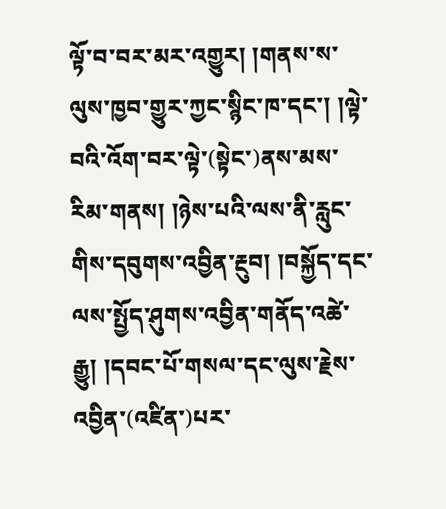ལྟོ་བ་བར་མར་འགྱུར། །གནས་ས་ལུས་ཁྱབ་གྱུར་ཀྱང་སྙིང་ཁ་དང་། །ལྟེ་བའི་འོག་བར་ལྟེ་(སྟེང་)ནས་མས་རིམ་གནས། །ཉེས་པའི་ལས་ནི་རླུང་གིས་དབུགས་འབྱིན་རྔུབ། །བསྐྱོད་དང་ལས་སྤྱོད་ཤུགས་འབྱིན་གནོད་འཚེ་རྒྱུ། །དབང་པོ་གསལ་དང་ལུས་རྗེས་འབྱིན་(འཛིན་)པར་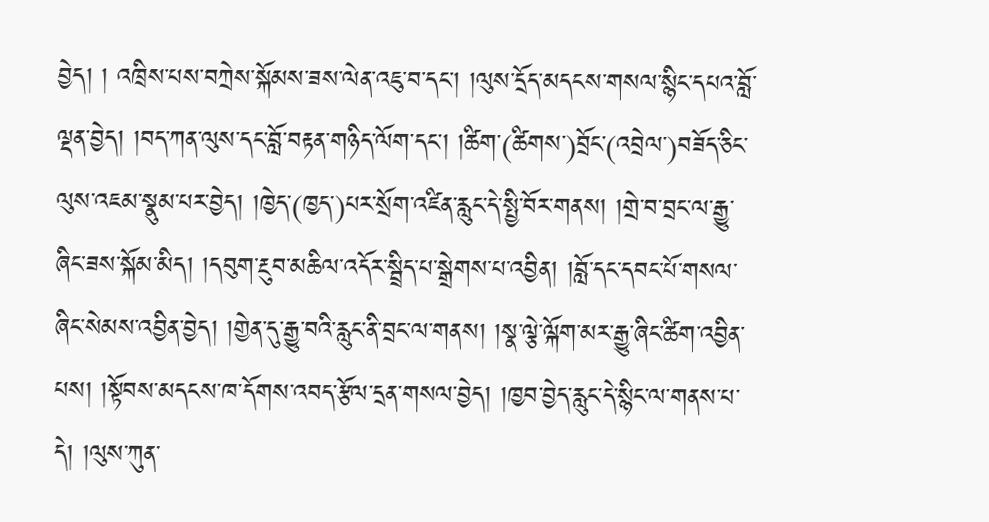བྱེད། ། འཁྲིས་པས་བཀྲེས་སྐོམས་ཟས་ལེན་འཇུ་བ་དང་། །ལུས་དྲོད་མདངས་གསལ་སྙིང་དཔའ་བློ་ལྡན་བྱེད། །བད་ཀན་ལུས་དང་བློ་བརྟན་གཉིད་ལོག་དང་། །ཚིག་(ཚིགས་)བྲོང་(འབྲེལ་)བཟོད་ཅིང་ལུས་འཇམ་སྣུམ་པར་བྱེད། །ཁྱེད་(ཁྱད་)པར་སྲོག་འཛིན་རླུང་དེ་སྤྱི་བོར་གནས། །གྲེ་བ་བྲང་ལ་རྒྱུ་ཞིང་ཟས་སྐོམ་མིད། །དབུག་རྔུབ་མཆིལ་འདོར་སྦྲིད་པ་སྒྲེགས་པ་འབྱིན། །བློ་དང་དབང་པོ་གསལ་ཞིང་སེམས་འབྱིན་བྱེད། །གྱེན་དུ་རྒྱུ་བའི་རླུང་ནི་བྲང་ལ་གནས། །སྣ་ལྕེ་ལྐོག་མར་རྒྱུ་ཞིང་ཚིག་འབྱིན་པས། །སྟོབས་མདངས་ཁ་དོགས་འབད་རྩོལ་དྲན་གསལ་བྱེད། །ཁྱབ་བྱེད་རླུང་དེ་སྙིང་ལ་གནས་པ་དེ། །ལུས་ཀུན་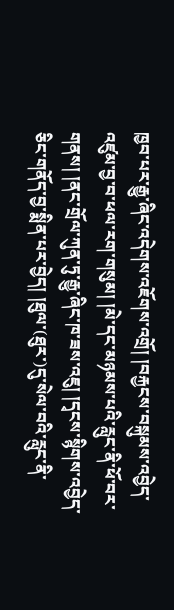ཁྱབ་པར་རྒྱུ་ཞིང་འདེགས་འཇོགས་འགྲོ། །བརྐྱངས་བསྐུམས་འབྱེད་འཛུམ་བྱ་བ་ཕལ་རག་གསུམ། །མེ་དང་མཉམས་པའི་རླུང་ནི་ཕོ་བར་གནས། །ནང་གྲོལ་ཀུན་ཏུ་རྒྱུ་ཞིང་ཁ་ཟས་འཇུ། །དྭངས་སྙིགས་འབྱེད་ཅིང་གནོད་བྱ་སྨིན་པར་བྱེད། །ཐུལ་(ཐུར་)དུ་སེལ་བའི་རླུང་ནི་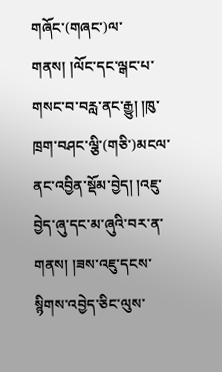གཞོང་(གཞང་)ལ་གནས། །ལོང་དང་ལྒང་པ་གསང་བ་བརླ་ནང་རྒྱུ། །ཁུ་ཁྲག་བཤང་ལྕི་(གཅི་)མངལ་ནང་འབྱིན་སྡོམ་བྱེད། །འཇུ་བྱེད་ཞུ་དང་མ་ཞུའི་བར་ན་གནས། །ཟས་འཇུ་དངས་སྙིགས་འབྱེད་ཅིང་ལུས་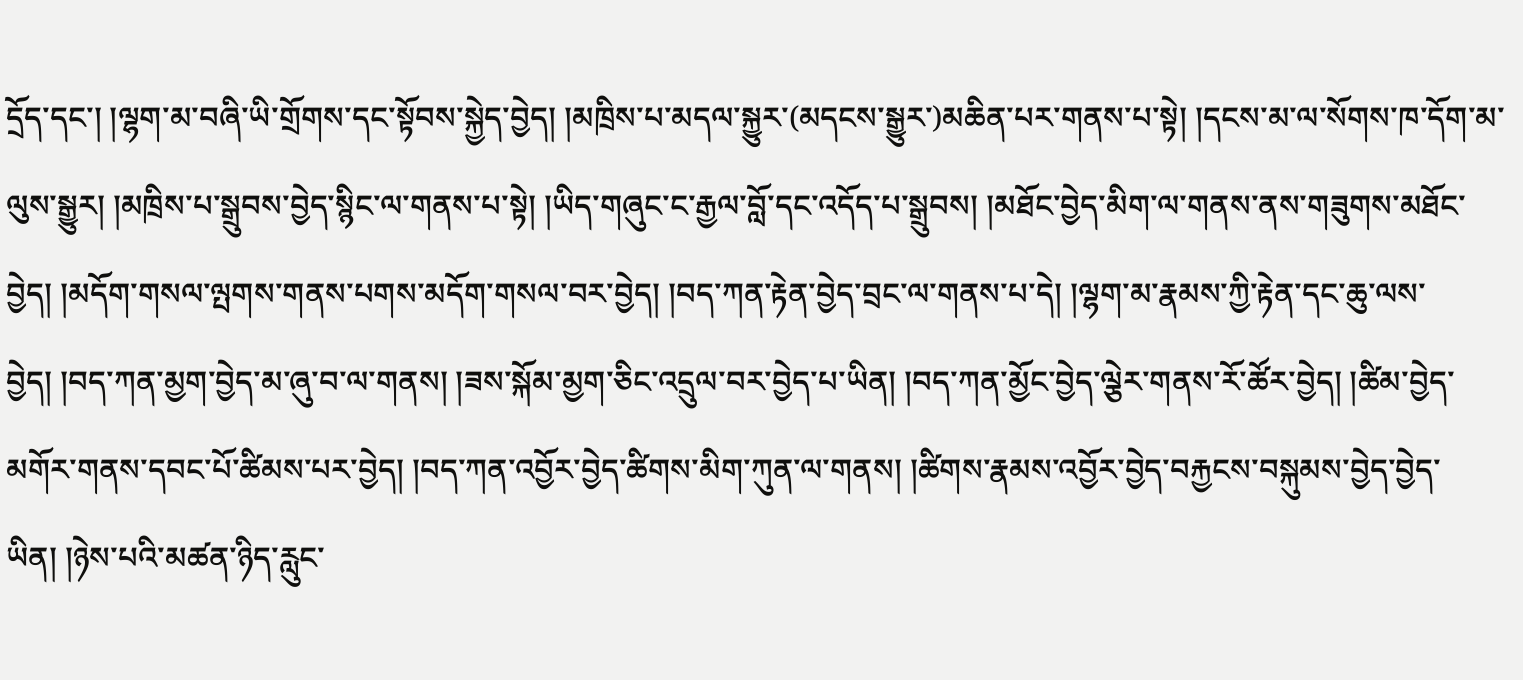དྲོད་དང་། །ལྷག་མ་བཞི་ཡི་གྲོགས་དང་སྟོབས་སྐྱེད་བྱེད། །མཁྲིས་པ་མདལ་སྐྱུར་(མདངས་སྒྱུར་)མཆིན་པར་གནས་པ་སྟེ། །དངས་མ་ལ་སོགས་ཁ་དོག་མ་ལུས་སྒྱུར། །མཁྲིས་པ་སྒྲུབས་བྱེད་སྙིང་ལ་གནས་པ་སྟེ། །ཡིད་གཞུང་ང་རྒྱལ་བློ་དང་འདོད་པ་སྒྲུབས། །མཐོང་བྱེད་མིག་ལ་གནས་ནས་གཟུགས་མཐོང་བྱེད། །མདོག་གསལ་ལྤགས་གནས་པགས་མདོག་གསལ་བར་བྱེད། །བད་ཀན་རྟེན་བྱེད་བྲང་ལ་གནས་པ་དེ། །ལྷག་མ་རྣམས་ཀྱི་རྟེན་དང་ཆུ་ལས་བྱེད། །བད་ཀན་མྱག་བྱེད་མ་ཞུ་བ་ལ་གནས། །ཟས་སྐོམ་མྱག་ཅིང་འདྲུལ་བར་བྱེད་པ་ཡིན། །བད་ཀན་མྱོང་བྱེད་ལྕེར་གནས་རོ་ཚོར་བྱེད། །ཚིམ་བྱེད་མགོར་གནས་དབང་པོ་ཚིམས་པར་བྱེད། །བད་ཀན་འབྱོར་བྱེད་ཚིགས་མིག་ཀུན་ལ་གནས། །ཚིགས་རྣམས་འབྱོར་བྱེད་བརྐྱངས་བསྐུམས་བྱེད་བྱེད་ཡིན། །ཉེས་པའི་མཚན་ཉིད་རླུང་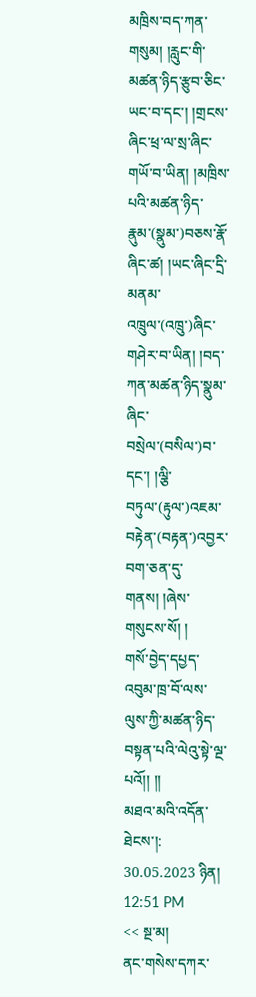མཁྲིས་བད་ཀན་གསུམ། །རླུང་གི་མཚན་ཉིད་རྩུབ་ཅིང་ཡང་བ་དང་། །གྲངས་ཞིང་ཕྲ་ལ་སྲ་ཞིང་གཡོ་བ་ཡིན། །མཁྲིས་པའི་མཚན་ཉིད་རྣུམ་(སྣུམ་)བཅས་རྣོ་ཞིང་ཚ། །ཡང་ཞིང་དྲི་མནམ་འཁྲུལ་(འཁྲུ་)ཞིང་གཤེར་བ་ཡིན། །བད་ཀན་མཚན་ཉིད་སྣུམ་ཞིང་བསྲེལ་(བསིལ་)བ་དང་། །ལྕི་བཏུལ་(རྟུལ་)འཇམ་བརྟེན་(བརྟན་)འབྱར་བག་ཅན་དུ་གནས། །ཞེས་གསུངས་སོ། །
གསོ་བྱེད་དཔྱད་འབུམ་ཁྲ་བོ་ལས་ལུས་ཀྱི་མཚན་ཉིད་བསྟན་པའི་ལེའུ་སྟེ་ལྔ་པའོ།། །།
མཐའ་མའི་འདོན་ཐེངས་།: 30.05.2023 ཉིན། 12:51 PM
<< སྔ་མ།
ནང་གསེས་དཀར་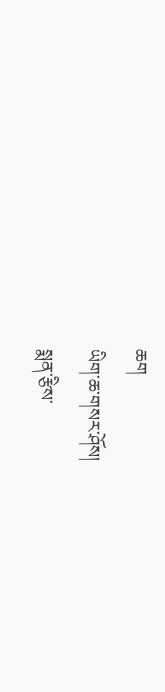ཆག
ཡིག་ཆ་གསར་ཤོས།
སྨན་རྩིས་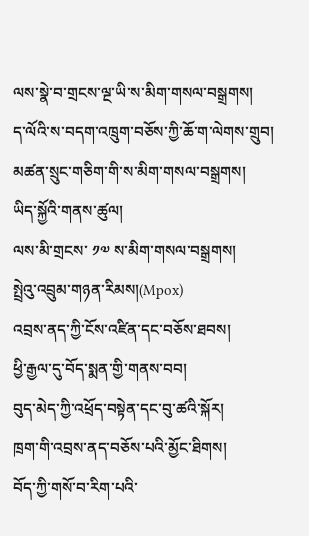ལས་སྣེ་བ་གྲངས་ལྔ་ཡི་ས་མིག་གསལ་བསྒྲགས།
ད་ལོའི་ས་བདག་འཁྲུག་བཅོས་ཀྱི་ཆོ་ག་ལེགས་གྲུབ།
མཚན་སྲུང་གཅིག་གི་ས་མིག་གསལ་བསྒྲགས།
ཡིད་སྐྱོའི་གནས་ཚུལ།
ལས་མི་གྲངས་ ༡༧ ས་མིག་གསལ་བསྒྲགས།
སྤྲེའུ་འབྲུམ་གཉན་རིམས།(Mpox)
འབྲས་ནད་ཀྱི་ངོས་འཛིན་དང་བཅོས་ཐབས།
ཕྱི་རྒྱལ་དུ་བོད་སྨན་གྱི་གནས་བབ།
བུད་མེད་ཀྱི་འཕྲོད་བསྟེན་དང་བུ་ཚའི་སྐོར།
ཁྲག་གི་འབྲས་ནད་བཅོས་པའི་མྱོང་ཐིགས།
བོད་ཀྱི་གསོ་བ་རིག་པའི་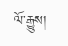ལོ་རྒྱུས།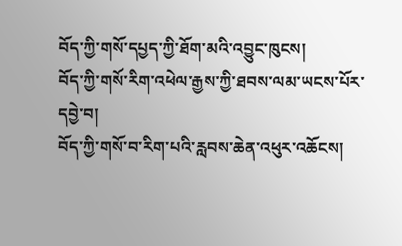བོད་ཀྱི་གསོ་དཔྱད་ཀྱི་ཐོག་མའི་འབྱུང་ཁུངས།
བོད་ཀྱི་གསོ་རིག་འཕེལ་རྒྱས་ཀྱི་ཐབས་ལམ་ཡངས་པོར་དབྱེ་བ།
བོད་ཀྱི་གསོ་བ་རིག་པའི་རླབས་ཆེན་འཕུར་འཆོངས།